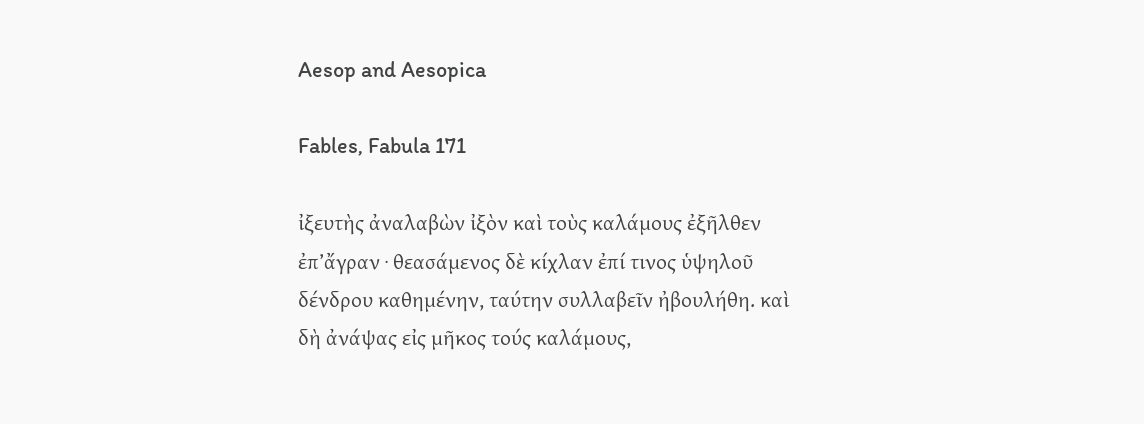Aesop and Aesopica

Fables, Fabula 171

ἰξευτὴς ἀναλαβὼν ἰξὸν καὶ τοὺς καλάμους ἐξῆλθεν ἐπ’ἄγραν · θεασάμενος δὲ κίχλαν ἐπί τινος ὑψηλοῦ δένδρου καθημένην, ταύτην συλλαβεῖν ἠβουλήθη. καὶ δὴ ἀνάψας εἰς μῆκος τούς καλάμους,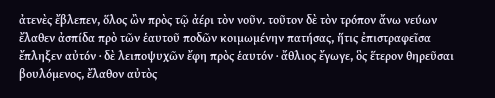ἀτενὲς ἔβλεπεν, ὅλος ὢν πρὸς τῷ ἀέρι τὸν νοῦν. τοῦτον δὲ τὸν τρόπον ἄνω νεύων ἔλαθεν ἀσπίδα πρὸ τῶν ἑαυτοῦ ποδῶν κοιμωμένην πατήσας, ἥτις ἐπιστραφεῖσα ἔπληξεν αὐτόν · δὲ λειποψυχῶν ἔφη πρὸς ἑαυτόν · ἄθλιος ἔγωγε, ὃς ἕτερον θηρεῦσαι βουλόμενος, ἔλαθον αὐτὸς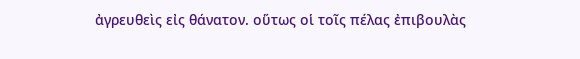ἀγρευθεὶς εἰς θάνατον. οὕτως οἱ τοῖς πέλας ἐπιβουλὰς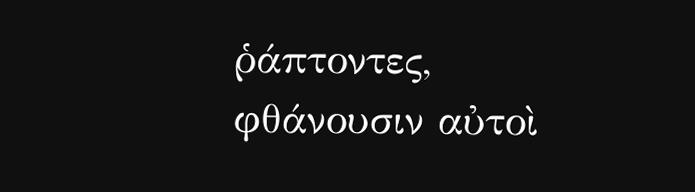ῥάπτοντες, φθάνουσιν αὐτοὶ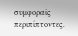συμφοραῖς περιπίπτοντες.